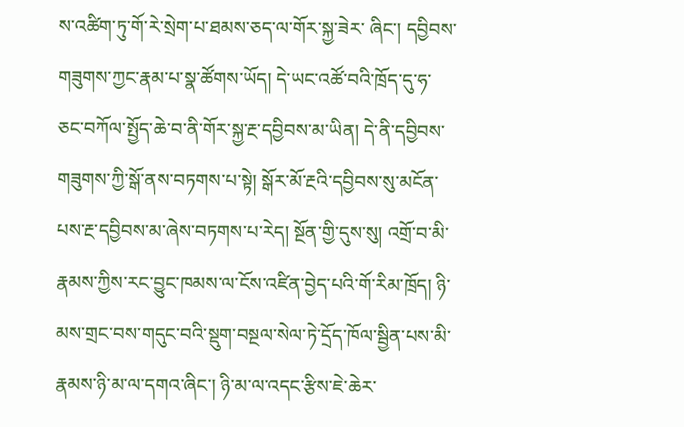ས་འཚིག་ཏུ་གོ་རེ་སྲེག་པ་ཐམས་ཅད་ལ་གོར་སྐྱ་ཟེར་ ཞིང་། དབྱིབས་གཟུགས་ཀྱང་རྣམ་པ་སྣ་ཚོགས་ཡོད། དེ་ཡང་འཚོ་བའི་ཁྲོད་དུ་ཧ་ཅང་བཀོལ་སྤྱོད་ཆེ་བ་ནི་གོར་སྐྱ་རྔ་དབྱིབས་མ་ཡིན། དེ་ནི་དབྱིབས་གཟུགས་ཀྱི་སྒོ་ནས་བཏགས་པ་སྟེ། སྒོར་མོ་རྔའི་དབྱིབས་སུ་མངོན་པས་རྔ་དབྱིབས་མ་ཞེས་བཏགས་པ་རེད། སྔོན་གྱི་དུས་སུ། འགྲོ་བ་མི་རྣམས་ཀྱིས་རང་བྱུང་ཁམས་ལ་ངོས་འཛིན་བྱེད་པའི་གོ་རིམ་ཁྲོད། ཉི་མས་གྲང་བས་གདུང་བའི་སྡུག་བསྔལ་སེལ་ཏེ་དྲོད་ཁོལ་སྦྱིན་པས་མི་རྣམས་ཉི་མ་ལ་དགའ་ཞིང་། ཉི་མ་ལ་འདང་རྩིས་ཇེ་ཆེར་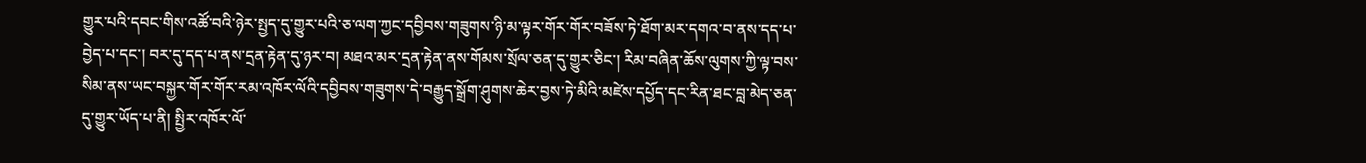གྱུར་པའི་དབང་གིས་འཚོ་བའི་ཉེར་སྤྱད་དུ་གྱུར་པའི་ཅ་ལག་ཀྱང་དབྱིབས་གཟུགས་ཉི་མ་ལྟར་གོར་གོར་བཟོས་ཏེ་ཐོག་མར་དགའ་བ་ནས་དད་པ་བྱེད་པ་དང་། བར་དུ་དད་པ་ནས་དྲན་རྟེན་དུ་ཉར་བ། མཐའ་མར་དྲན་རྟེན་ནས་གོམས་སྲོལ་ཅན་དུ་གྱུར་ཅིང་། རིམ་བཞིན་ཆོས་ལུགས་ཀྱི་ལྟ་བས་སིམ་ནས་ཡང་བསྐྱར་གོར་གོར་རམ་འཁོར་ལོའི་དབྱིབས་གཟུགས་དེ་བརྒྱུད་སྒྲོག་ཤུགས་ཆེར་བྱས་ཏེ་མིའི་མཛེས་དཔྱོད་དང་རིན་ཐང་བླ་མེད་ཅན་དུ་གྱུར་ཡོད་པ་ནི། སྤྱིར་འཁོར་ལོ་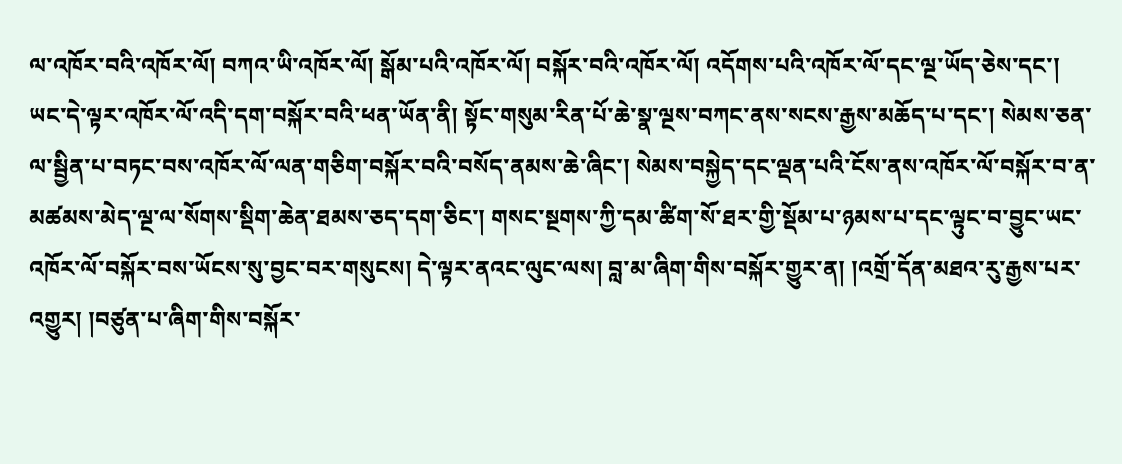ལ་འཁོར་བའི་འཁོར་ལོ། བཀའ་ཡི་འཁོར་ལོ། སྒོམ་པའི་འཁོར་ལོ། བསྐོར་བའི་འཁོར་ལོ། འདོགས་པའི་འཁོར་ལོ་དང་ལྔ་ཡོད་ཅེས་དང་། ཡང་དེ་ལྟར་འཁོར་ལོ་འདི་དག་བསྐོར་བའི་ཕན་ཡོན་ནི། སྟོང་གསུམ་རིན་པོ་ཆེ་སྣ་ལྔས་བཀང་ནས་སངས་རྒྱས་མཆོད་པ་དང་། སེམས་ཅན་ལ་སྦྱིན་པ་བཏང་བས་འཁོར་ལོ་ལན་གཅིག་བསྐོར་བའི་བསོད་ནམས་ཆེ་ཞིང་། སེམས་བསྐྱེད་དང་ལྡན་པའི་ངོས་ནས་འཁོར་ལོ་བསྐོར་བ་ན་མཚམས་མེད་ལྔ་ལ་སོགས་སྡིག་ཆེན་ཐམས་ཅད་དག་ཅིང་། གསང་སྔགས་ཀྱི་དམ་ཚིག་སོ་ཐར་གྱི་སྡོམ་པ་ཉམས་པ་དང་ལྟུང་བ་བྱུང་ཡང་འཁོར་ལོ་བསྐོར་བས་ཡོངས་སུ་བྱང་བར་གསུངས། དེ་ལྟར་ནའང་ལུང་ལས། བླ་མ་ཞིག་གིས་བསྐོར་གྱུར་ན། །འགྲོ་དོན་མཐའ་རུ་རྒྱས་པར་འགྱུར། །བཙུན་པ་ཞིག་གིས་བསྐོར་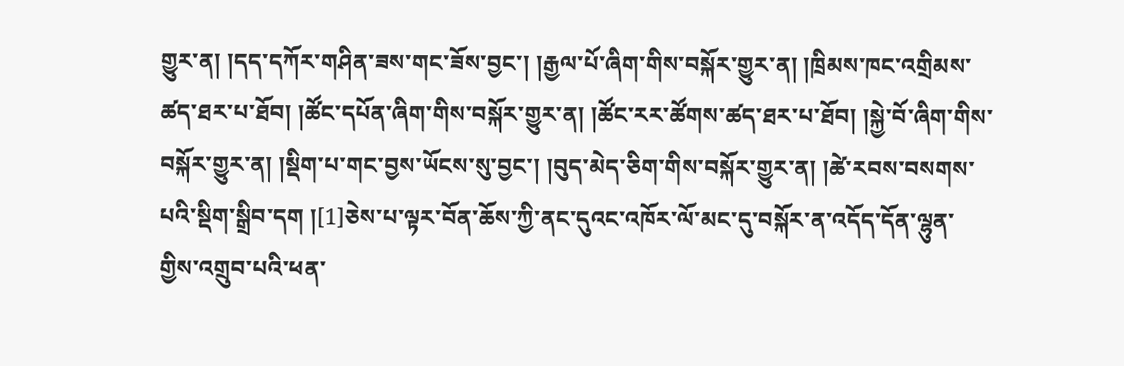གྱུར་ན། །དད་དཀོར་གཤིན་ཟས་གང་ཟོས་བྱང་། །རྒྱལ་པོ་ཞིག་གིས་བསྐོར་གྱུར་ན། །ཁྲིམས་ཁང་འགྲིམས་ཚད་ཐར་པ་ཐོབ། །ཚོང་དཔོན་ཞིག་གིས་བསྐོར་གྱུར་ན། །ཚོང་རར་ཚོགས་ཚད་ཐར་པ་ཐོབ། །སྐྱེ་བོ་ཞིག་གིས་བསྐོར་གྱུར་ན། །སྡིག་པ་གང་བྱས་ཡོངས་སུ་བྱང་། །བུད་མེད་ཅིག་གིས་བསྐོར་གྱུར་ན། །ཚེ་རབས་བསགས་པའི་སྡིག་སྒྲིབ་དག །[1]ཅེས་པ་ལྟར་བོན་ཆོས་ཀྱི་ནང་དུའང་འཁོར་ལོ་མང་དུ་བསྐོར་ན་འདོད་དོན་ལྷུན་གྱིས་འགྲུབ་པའི་ཕན་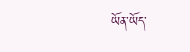ཡོན་ཡོད་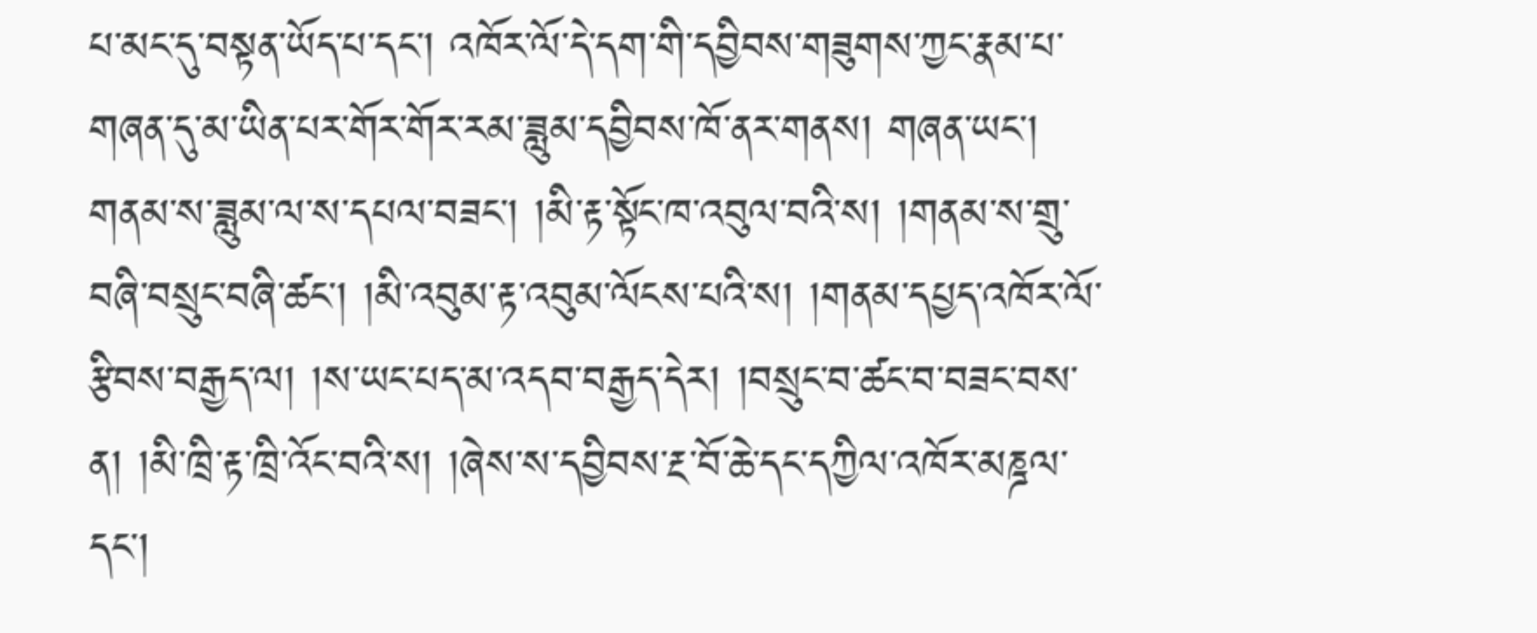པ་མང་དུ་བསྟན་ཡོད་པ་དང་། འཁོར་ལོ་དེ་དག་གི་དབྱིབས་གཟུགས་ཀྱང་རྣམ་པ་གཞན་དུ་མ་ཡིན་པར་གོར་གོར་རམ་ཟླུམ་དབྱིབས་ཁོ་ནར་གནས། གཞན་ཡང་། གནམ་ས་ཟླུམ་ལ་ས་དཔལ་བཟང་། །མི་རྟ་སྟོང་ཁ་འབུལ་བའི་ས། །གནམ་ས་གྲུ་བཞི་བསྲུང་བཞི་ཚང་། །མི་འབུམ་རྟ་འབུམ་ལོངས་པའི་ས། །གནམ་དཔྱད་འཁོར་ལོ་རྩིབས་བརྒྱད་ལ། །ས་ཡང་པད་མ་འདབ་བརྒྱད་དེར། །བསྲུང་བ་ཚང་བ་བཟང་བས་ན། །མི་ཁྲི་རྟ་ཁྲི་འོང་བའི་ས། །ཞེས་ས་དབྱིབས་རྔ་བོ་ཆེ་དང་དཀྱིལ་འཁོར་མཎྜལ་དང་།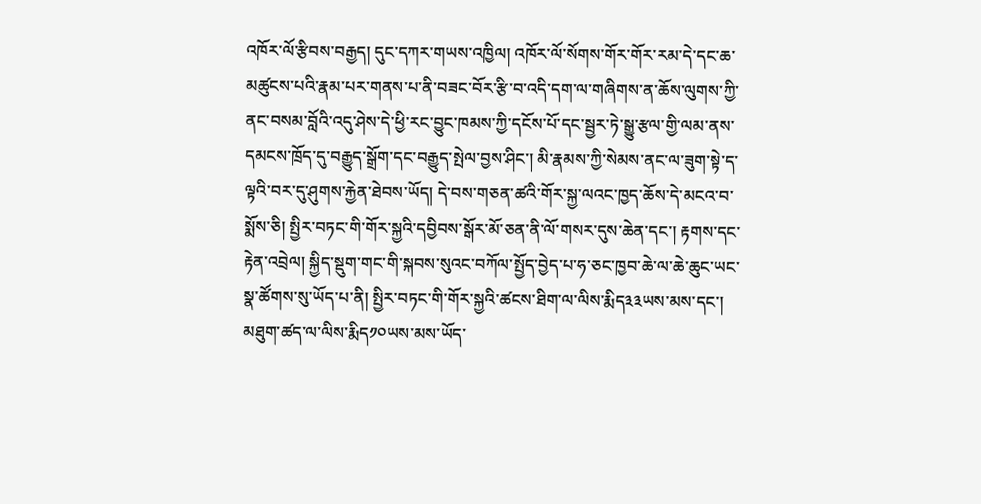འཁོར་ལོ་རྩིབས་བརྒྱད། དུང་དཀར་གཡས་འཁྱིལ། འཁོར་ལོ་སོགས་གོར་གོར་རམ་དེ་དང་ཆ་མཚུངས་པའི་རྣམ་པར་གནས་པ་ནི་བཟང་བོར་རྩི་བ་འདི་དག་ལ་གཞིགས་ན་ཆོས་ལུགས་ཀྱི་ནང་བསམ་བློའི་འདུ་ཤེས་དེ་ཕྱི་རང་བྱུང་ཁམས་ཀྱི་དངོས་པོ་དང་སྦྱར་ཏེ་སྒྱུ་རྩལ་གྱི་ལམ་ནས་དམངས་ཁྲོད་དུ་བརྒྱུད་སྒྲོག་དང་བརྒྱུད་སྤེལ་བྱས་ཤིང་། མི་རྣམས་ཀྱི་སེམས་ནང་ལ་ཟུག་སྟེ་ད་ལྟའི་བར་དུ་ཤུགས་རྐྱེན་ཐེབས་ཡོད། དེ་བས་གཅན་ཚའི་གོར་སྐྱ་ལའང་ཁྱད་ཆོས་དེ་མངའ་བ་སྨོས་ཅི། སྤྱིར་བཏང་གི་གོར་སྐྱའི་དབྱིབས་སྒོར་མོ་ཅན་ནི་ལོ་གསར་དུས་ཆེན་དང་། རྟགས་དང་རྟེན་འབྲེལ། སྐྱིད་སྡུག་གང་གི་སྐབས་སུའང་བཀོལ་སྤྱོད་བྱེད་པ་ཧ་ཅང་ཁྱབ་ཆེ་ལ་ཆེ་ཆུང་ཡང་སྣ་ཚོགས་སུ་ཡོད་པ་ནི། སྤྱིར་བཏང་གི་གོར་སྐྱའི་ཚངས་ཐིག་ལ་ལིས་རྨིད༣༣ཡས་མས་དང་། མཐུག་ཚད་ལ་ལིས་རྨིད༡༠ཡས་མས་ཡོད་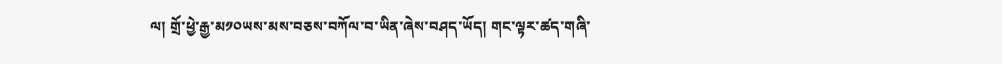ལ། གྲོ་ཕྱེ་རྒྱ་མ༡༠ཡས་མས་བཅས་བཀོལ་བ་ཡིན་ཞེས་བཤད་ཡོད། གང་ལྟར་ཚད་གཞི་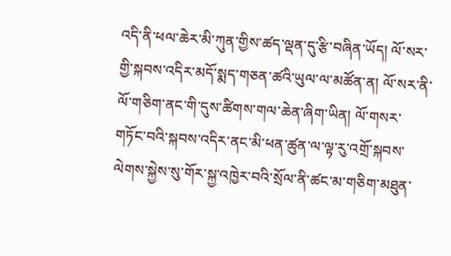འདི་ནི་ཕལ་ཆེར་མི་ཀུན་གྱིས་ཚད་ལྡན་དུ་རྩི་བཞིན་ཡོད། ལོ་སར་གྱི་སྐབས་འདིར་མདོ་སྨད་གཅན་ཚའི་ཡུལ་ལ་མཚོན་ན། ལོ་སར་ནི་ལོ་གཅིག་ནང་གི་དུས་ཚིགས་གལ་ཆེན་ཞིག་ཡིན། ལོ་གསར་གཏོང་བའི་སྐབས་འདིར་ནང་མི་ཕན་ཚུན་ལ་ལྟ་རུ་འགྲོ་སྐབས་ལེགས་སྐྱེས་སུ་གོར་སྐྱ་འཁྱེར་བའི་སྲོལ་ནི་ཚང་མ་གཅིག་མཐུན་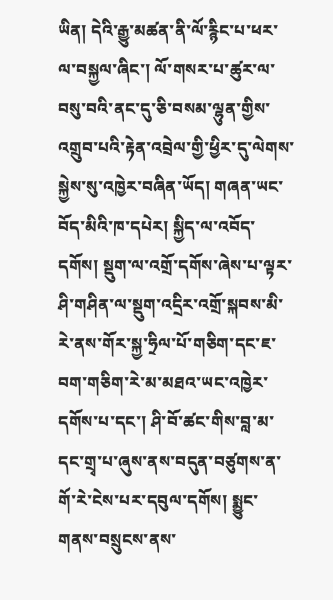ཡིན། དེའི་རྒྱུ་མཚན་ནི་ལོ་རྙིང་པ་ཕར་ལ་བསྐྱལ་ཞིང་། ལོ་གསར་པ་ཚུར་ལ་བསུ་བའི་ནང་དུ་ཅི་བསམ་ལྷུན་གྱིས་འགྲུབ་པའི་རྟེན་འབྲེལ་གྱི་ཕྱིར་དུ་ལེགས་སྐྱེས་སུ་འཁྱེར་བཞིན་ཡོད། གཞན་ཡང་བོད་མིའི་ཁ་དཔེར། སྐྱིད་ལ་འབོད་དགོས། སྡུག་ལ་འགྲོ་དགོས་ཞེས་པ་ལྟར་ཤི་གཤིན་ལ་སྡུག་འདྲིར་འགྲོ་སྐབས་མི་རེ་ནས་གོར་སྐྱ་ཧྲིལ་པོ་གཅིག་དང་ཇ་བག་གཅིག་རེ་མ་མཐའ་ཡང་འཁྱེར་དགོས་པ་དང་། ཤི་བོ་ཚང་གིས་བླ་མ་དང་གྲྭ་པ་ཞུས་ནས་བདུན་བཙུགས་ན་གོ་རེ་ངེས་པར་དབུལ་དགོས། སྨྱུང་གནས་བསྲུངས་ནས་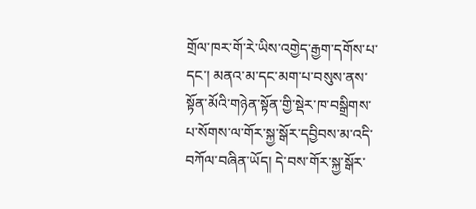གྲོལ་ཁར་གོ་རེ་ཡིས་འགྱེད་རྒྱག་དགོས་པ་ དང་། མནའ་མ་དང་མག་པ་བསུས་ནས་སྟོན་མོའི་གཉེན་སྟོན་གྱི་སྡེར་ཁ་བསྒྲིགས་པ་སོགས་ལ་གོར་སྐྱ་སྒོར་དབྱིབས་མ་འདི་བཀོལ་བཞིན་ཡོད། དེ་བས་གོར་སྐྱ་སྒོར་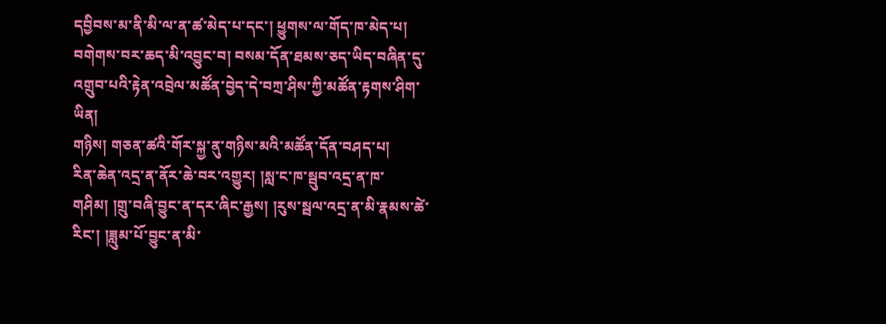དབྱིབས་མ་ནི་མི་ལ་ན་ཚ་མེད་པ་དང་། ཕྱུགས་ལ་གོད་ཁ་མེད་པ། བགེགས་བར་ཆད་མི་འབྱུང་བ། བསམ་དོན་ཐམས་ཅད་ཡིད་བཞིན་དུ་འགྲུབ་པའི་རྟེན་འབྲེལ་མཚོན་བྱེད་དེ་བཀྲ་ཤིས་ཀྱི་མཚོན་རྟགས་ཤིག་ཡིན།
གཉིས། གཅན་ཚའི་གོར་སྐྱ་ནུ་གཉིས་མའི་མཚོན་དོན་བཤད་པ།
རིན་ཆེན་འདྲ་ན་ནོར་ཆེ་བར་འགྱུར། །སླ་ང་ཁ་སྦུབ་འདྲ་ན་ཁ་གཤིམ། །གྲུ་བཞི་བྱུང་ན་དར་ཞིང་རྒྱས། །རུས་སྦལ་འདྲ་ན་མི་རྣམས་ཚེ་རིང་། །ཟླུམ་པོ་བྱུང་ན་མི་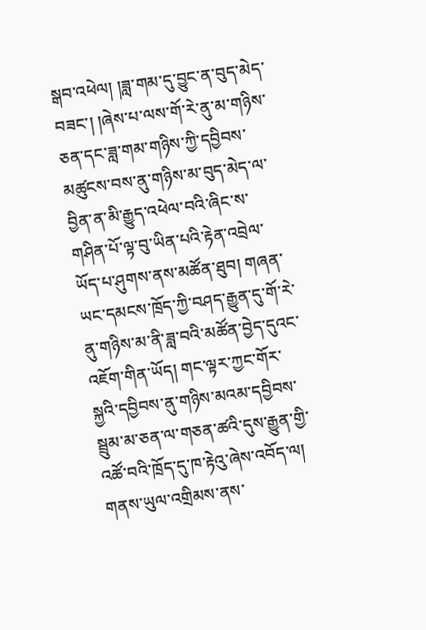སྒབ་འཕེལ། །ཟླ་གམ་དུ་བྱུང་ན་བུད་མེད་བཟང་། །ཞེས་པ་ལས་གོ་རེ་ནུ་མ་གཉིས་ཅན་དང་ཟླ་གམ་གཉིས་ཀྱི་དབྱིབས་མཚུངས་བས་ནུ་གཉིས་མ་བུད་མེད་ལ་བྱིན་ན་མི་རྒྱུད་འཕེལ་བའི་ཞིང་ས་གཤིན་པོ་ལྟ་བུ་ཡིན་པའི་རྟེན་འབྲེལ་ཡོད་པ་ཤུགས་ནས་མཚོན་ཐུབ། གཞན་ཡང་དམངས་ཁྲོད་ཀྱི་བཤད་རྒྱུན་དུ་གོ་རེ་ནུ་གཉིས་མ་ནི་ཟླ་བའི་མཚོན་བྱེད་དུའང་འཇོག་གིན་ཡོད། གང་ལྟར་ཀྱང་གོར་སྐྱའི་དབྱིབས་ནུ་གཉིས་མའམ་དབྱིབས་སྦྲུམ་མ་ཅན་ལ་གཅན་ཚའི་དུས་རྒྱུན་གྱི་འཚོ་བའི་ཁྲོད་དུ་ཁ་རྟེའུ་ཞེས་འབོད་ལ། གནས་ཡུལ་འགྲིམས་ནས་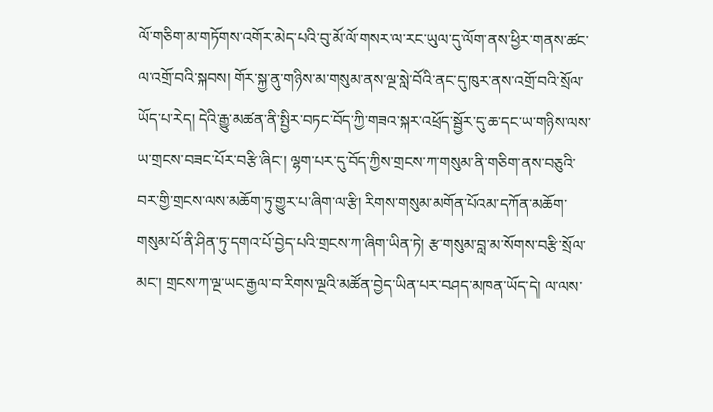ལོ་གཅིག་མ་གཏོགས་འགོར་མེད་པའི་བུ་མོ་ལོ་གསར་ལ་རང་ཡུལ་དུ་ལོག་ནས་ཕྱིར་གནས་ཚང་ལ་འགྲོ་བའི་སྐབས། གོར་སྐྱ་ནུ་གཉིས་མ་གསུམ་ནས་ལྔ་སླེ་བོའི་ནང་དུ་ཁུར་ནས་འགྲོ་བའི་སྲོལ་ཡོད་པ་རེད། དེའི་རྒྱུ་མཚན་ནི་སྤྱིར་བཏང་བོད་ཀྱི་གཟའ་སྐར་འཕྲོད་སྦྱོར་དུ་ཆ་དང་ཡ་གཉིས་ལས་ཡ་གྲངས་བཟང་པོར་བརྩི་ཞིང་། ལྷག་པར་དུ་བོད་ཀྱིས་གྲངས་ཀ་གསུམ་ནི་གཅིག་ནས་བཅུའི་བར་གྱི་གྲངས་ལས་མཆོག་ཏུ་གྱུར་པ་ཞིག་ལ་རྩི། རིགས་གསུམ་མགོན་པོའམ་དཀོན་མཆོག་གསུམ་པོ་ནི་ཤིན་ཏུ་དགའ་པོ་བྱེད་པའི་གྲངས་ཀ་ཞིག་ཡིན་ཏེ། རྩ་གསུམ་བླ་མ་སོགས་བརྩི་སྲོལ་མང་། གྲངས་ཀ་ལྔ་ཡང་རྒྱལ་བ་རིགས་ལྔའི་མཚོན་བྱེད་ཡིན་པར་བཤད་མཁན་ཡོད་དེ། ལ་ལས་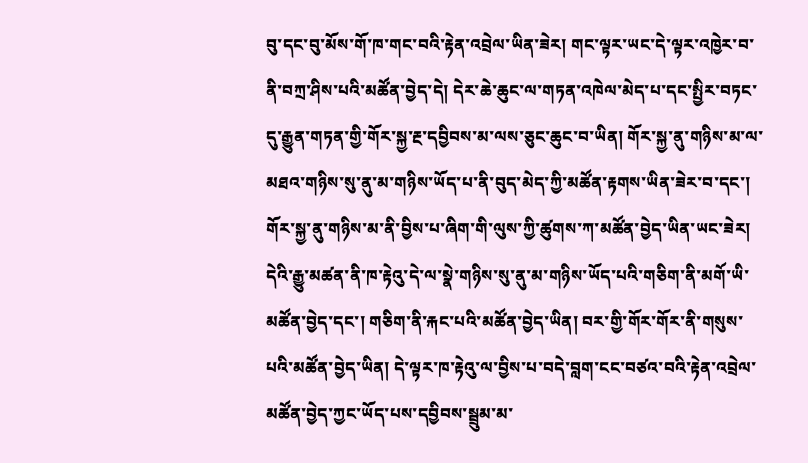བུ་དང་བུ་མོས་གོ་ཁ་གང་བའི་རྟེན་འབྲེལ་ཡིན་ཟེར། གང་ལྟར་ཡང་དེ་ལྟར་འཁྱེར་བ་ནི་བཀྲ་ཤིས་པའི་མཚོན་བྱེད་དེ། དེར་ཆེ་ཆུང་ལ་གཏན་འཁེལ་མེད་པ་དང་སྤྱིར་བཏང་དུ་རྒྱུན་གཏན་གྱི་གོར་སྐྱ་རྔ་དབྱིབས་མ་ལས་ཅུང་ཆུང་བ་ཡིན། གོར་སྐྱ་ནུ་གཉིས་མ་ལ་མཐའ་གཉིས་སུ་ནུ་མ་གཉིས་ཡོད་པ་ནི་བུད་མེད་ཀྱི་མཚོན་རྟགས་ཡིན་ཟེར་བ་དང་། གོར་སྐྱ་ནུ་གཉིས་མ་ནི་བྱིས་པ་ཞིག་གི་ལུས་ཀྱི་ཚུགས་ཀ་མཚོན་བྱེད་ཡིན་ཡང་ཟེར། དེའི་རྒྱུ་མཚན་ནི་ཁ་རྟེའུ་དེ་ལ་སྣེ་གཉིས་སུ་ནུ་མ་གཉིས་ཡོད་པའི་གཅིག་ནི་མགོ་ཡི་མཚོན་བྱེད་དང་། གཅིག་ནི་རྐང་པའི་མཚོན་བྱེད་ཡིན། བར་གྱི་གོར་གོར་ནི་གསུས་པའི་མཚོན་བྱེད་ཡིན། དེ་ལྟར་ཁ་རྟེའུ་ལ་བྱིས་པ་བདེ་བླག་ངང་བཙའ་བའི་རྟེན་འབྲེལ་མཚོན་བྱེད་ཀྱང་ཡོད་པས་དབྱིབས་སྦྲུམ་མ་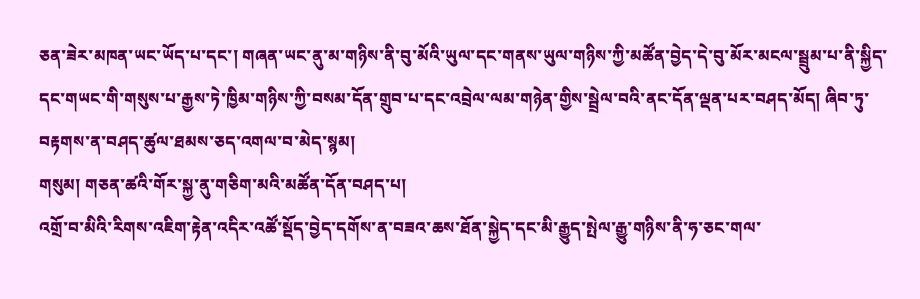ཅན་ཟེར་མཁན་ཡང་ཡོད་པ་དང་། གཞན་ཡང་ནུ་མ་གཉིས་ནི་བུ་མོའི་ཡུལ་དང་གནས་ཡུལ་གཉིས་ཀྱི་མཚོན་བྱེད་དེ་བུ་མོར་མངལ་སྦྲུམ་པ་ནི་སྐྱིད་དང་གཡང་གི་གསུས་པ་རྒྱས་ཏེ་ཁྱིམ་གཉིས་ཀྱི་བསམ་དོན་གྲུབ་པ་དང་འབྲེལ་ལམ་གཉེན་གྱིས་སྦྲེལ་བའི་ནང་དོན་ལྡན་པར་བཤད་མོད། ཞིབ་ཏུ་བརྟགས་ན་བཤད་ཚུལ་ཐམས་ཅད་འགལ་བ་མེད་སྙམ།
གསུམ། གཅན་ཚའི་གོར་སྐྱ་ནུ་གཅིག་མའི་མཚོན་དོན་བཤད་པ།
འགྲོ་བ་མིའི་རིགས་འཇིག་རྟེན་འདིར་འཚོ་སྡོད་བྱེད་དགོས་ན་བཟའ་ཆས་ཐོན་སྐྱེད་དང་མི་རྒྱུད་སྤེལ་རྒྱུ་གཉིས་ནི་ཧ་ཅང་གལ་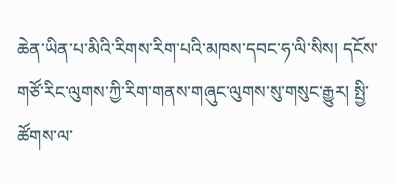ཆེན་ཡིན་པ་མིའི་རིགས་རིག་པའི་མཁས་དབང་ཧ་ལི་སིས། དངོས་གཙོ་རིང་ལུགས་ཀྱི་རིག་གནས་གཞུང་ལུགས་སུ་གསུང་རྒྱུར། སྤྱི་ཚོགས་ལ་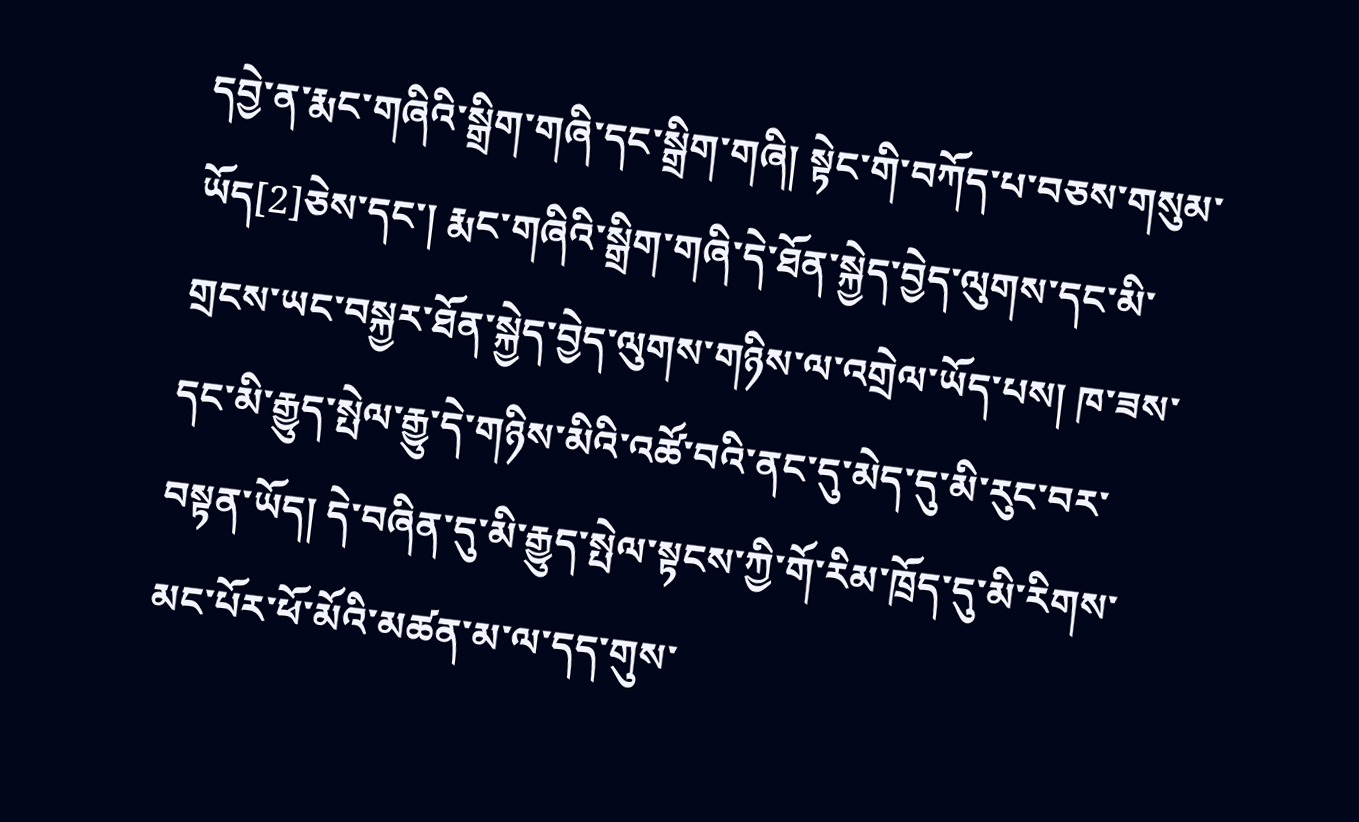དབྱེ་ན་རྨང་གཞིའི་སྒྲིག་གཞི་དང་སྒྲིག་གཞི། སྟེང་གི་བཀོད་པ་བཅས་གསུམ་ཡོད[2]ཅེས་དང་། རྨང་གཞིའི་སྒྲིག་གཞི་དེ་ཐོན་སྐྱེད་བྱེད་ལུགས་དང་མི་གྲངས་ཡང་བསྐྱར་ཐོན་སྐྱེད་བྱེད་ལུགས་གཉིས་ལ་འགྲེལ་ཡོད་པས། ཁ་ཟས་དང་མི་རྒྱུད་སྤེལ་རྒྱུ་དེ་གཉིས་མིའི་འཚོ་བའི་ནང་དུ་མེད་དུ་མི་རུང་བར་བསྟན་ཡོད། དེ་བཞིན་དུ་མི་རྒྱུད་སྤེལ་སྟངས་ཀྱི་གོ་རིམ་ཁྲོད་དུ་མི་རིགས་མང་པོར་ཕོ་མོའི་མཚན་མ་ལ་དད་གུས་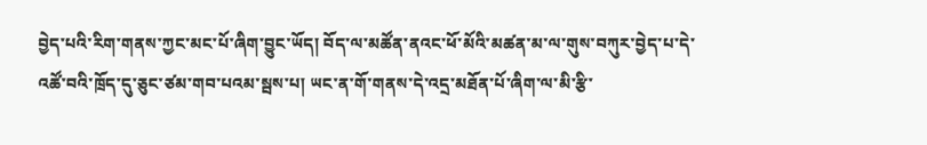བྱེད་པའི་རིག་གནས་ཀྱང་མང་པོ་ཞིག་བྱུང་ཡོད། བོད་ལ་མཚོན་ནའང་ཕོ་མོའི་མཚན་མ་ལ་གུས་བཀུར་བྱེད་པ་དེ་འཚོ་བའི་ཁྲོད་དུ་ཅུང་ཙམ་གབ་པའམ་སྦས་པ། ཡང་ན་གོ་གནས་དེ་འདྲ་མཐོན་པོ་ཞིག་ལ་མི་རྩི་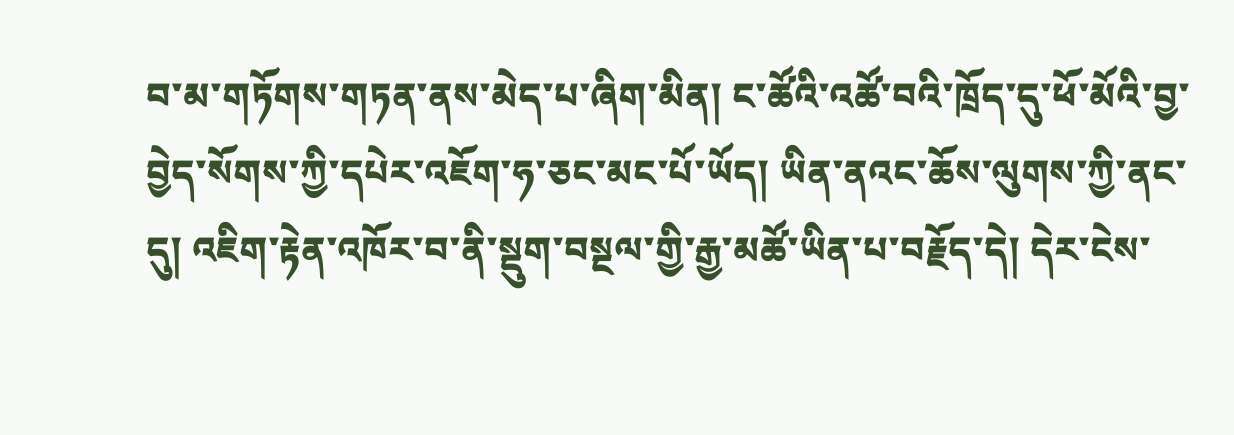བ་མ་གཏོགས་གཏན་ནས་མེད་པ་ཞིག་མིན། ང་ཚོའི་འཚོ་བའི་ཁྲོད་དུ་ཕོ་མོའི་བྱ་བྱེད་སོགས་ཀྱི་དཔེར་འཇོག་ཧ་ཅང་མང་པོ་ཡོད། ཡིན་ནའང་ཆོས་ལུགས་ཀྱི་ནང་དུ། འཇིག་རྟེན་འཁོར་བ་ནི་སྡུག་བསྔལ་གྱི་རྒྱ་མཚོ་ཡིན་པ་བརྗོད་དེ། དེར་ངེས་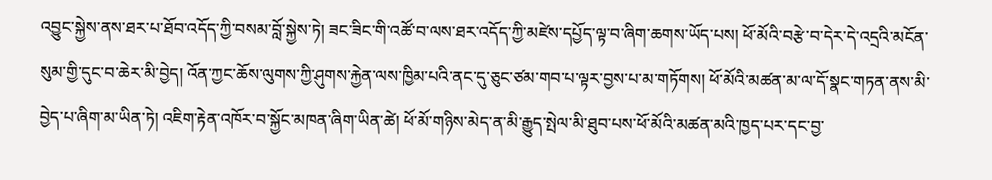འབྱུང་སྐྱེས་ནས་ཐར་པ་ཐོབ་འདོད་ཀྱི་བསམ་བློ་སྐྱེས་ཏེ། ཟང་ཟིང་གི་འཚོ་བ་ལས་ཐར་འདོད་ཀྱི་མཛེས་དཔྱོད་ལྟ་བ་ཞིག་ཆགས་ཡོད་པས། ཕོ་མོའི་བརྩེ་བ་དེར་དེ་འདྲའི་མངོན་སུམ་གྱི་དུང་བ་ཆེར་མི་བྱེད། འོན་ཀྱང་ཆོས་ལུགས་ཀྱི་ཤུགས་རྐྱེན་ལས་ཁྱིམ་པའི་ནང་དུ་ཅུང་ཙམ་གབ་པ་ལྟར་བྱས་པ་མ་གཏོགས། ཕོ་མོའི་མཚན་མ་ལ་དོ་སྣང་གཏན་ནས་མི་བྱེད་པ་ཞིག་མ་ཡིན་ཏེ། འཇིག་རྟེན་འཁོར་བ་སྐྱོང་མཁན་ཞིག་ཡིན་ཚེ། ཕོ་མོ་གཉིས་མེད་ན་མི་རྒྱུད་སྤེལ་མི་ཐུབ་པས་ཕོ་མོའི་མཚན་མའི་ཁྱད་པར་དང་བྱ་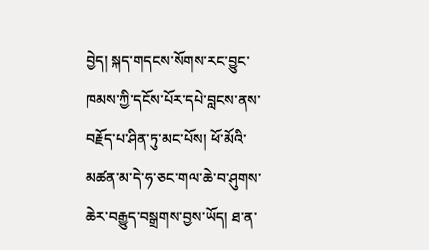བྱེད། སྐད་གདངས་སོགས་རང་བྱུང་ཁམས་ཀྱི་དངོས་པོར་དཔེ་བླངས་ནས་བརྗོད་པ་ཤིན་ཏུ་མང་པོས། ཕོ་མོའི་མཚན་མ་དེ་ཧ་ཅང་གལ་ཆེ་བ་ཤུགས་ཆེར་བརྒྱུད་བསྒྲགས་བྱས་ཡོད། ཐ་ན་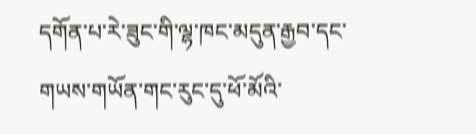དགོན་པ་རེ་ཟུང་གི་ལྷ་ཁང་མདུན་རྒྱབ་དང་གཡས་གཡོན་གང་རུང་དུ་ཕོ་མོའི་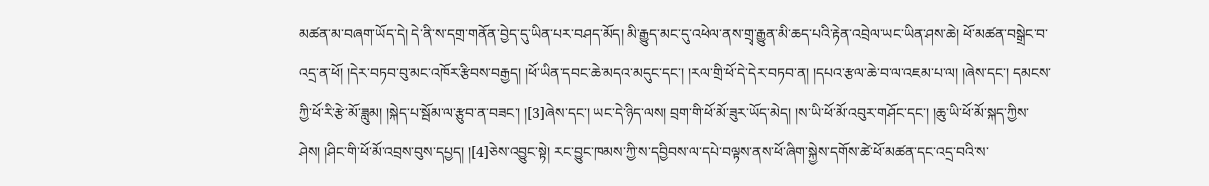མཚན་མ་བཞག་ཡོད་དེ། དེ་ནི་ས་དགྲ་གནོན་བྱེད་དུ་ཡིན་པར་བཤད་མོད། མི་རྒྱུད་མང་དུ་འཕེལ་ནས་གྲྭ་རྒྱུན་མི་ཆད་པའི་རྟེན་འབྲེལ་ཡང་ཡིན་ཤས་ཆེ། ཕོ་མཚན་བསྒྲེང་བ་འདྲ་ན་ཕོ། །དེར་བཏབ་བུ་མང་འཁོར་རྩིབས་བརྒྱད། །ཕོ་ཡིན་དབང་ཆེ་མདའ་མདུང་དང་། །རལ་གྲི་ཕོ་དེ་དེར་བཏབ་ན། །དཔའ་རྩལ་ཆེ་བ་ལ་འཇམ་པ་ལ། །ཞེས་དང་། དམངས་ཀྱི་ཕོ་རི་རྩེ་མོ་ཟླུམ། །སྐེད་པ་སྦོམ་ལ་རྩུབ་ན་བཟང་། །[3]ཞེས་དང་། ཡང་དེ་ཉིད་ལས། བྲག་གི་ཕོ་མོ་ཟུར་ཡོད་མེད། །ས་ཡི་ཕོ་མོ་འབུར་གཤོང་དང་། །ཆུ་ཡི་ཕོ་མོ་སྐད་ཀྱིས་ཤེས། །ཤིང་གི་ཕོ་མོ་འབྲས་བུས་དཔྱད། །[4]ཅེས་འབྱུང་སྟེ། རང་བྱུང་ཁམས་ཀྱི་ས་དབྱིབས་ལ་དཔེ་བལྟས་ནས་ཕོ་ཞིག་སྐྱེས་དགོས་ཚེ་ཕོ་མཚན་དང་འདྲ་བའི་ས་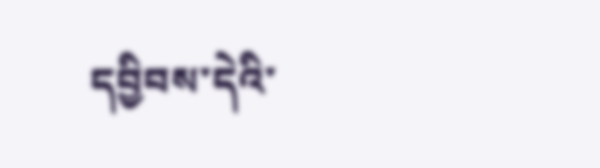དབྱིབས་དེའི་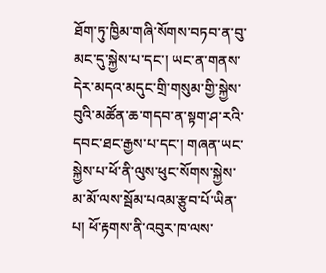ཐོག་ཏུ་ཁྱིམ་གཞི་སོགས་བཏབ་ན་བུ་མང་དུ་སྐྱེས་པ་དང་། ཡང་ན་གནས་དེར་མདའ་མདུང་གྲི་གསུམ་གྱི་སྐྱེས་བུའི་མཚོན་ཆ་གདབ་ན་སྟག་ཤ་རའི་དབང་ཐང་རྒྱས་པ་དང་། གཞན་ཡང་སྐྱེས་པ་ཕོ་ནི་ལུས་ཕུང་སོགས་སྐྱེས་མ་མོ་ལས་སྦོམ་པའམ་རྩུབ་པོ་ཡིན་པ། ཕོ་རྟགས་ནི་འབུར་ཁ་ལས་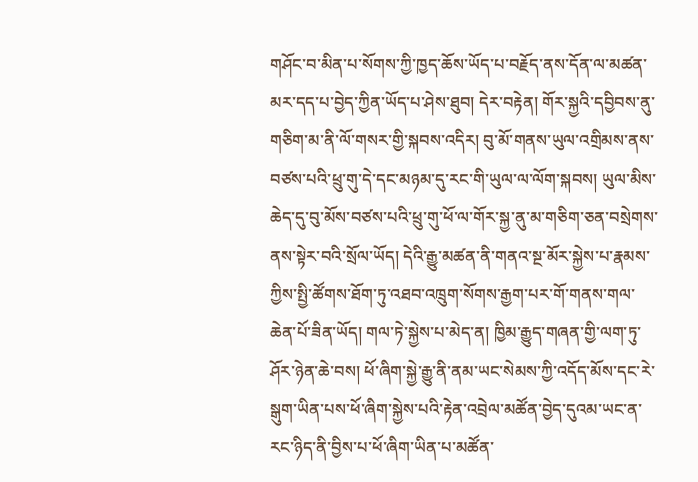གཤོང་བ་མིན་པ་སོགས་ཀྱི་ཁྱད་ཆོས་ཡོད་པ་བརྗོད་ནས་དོན་ལ་མཚན་མར་དད་པ་བྱེད་ཀྱིན་ཡོད་པ་ཤེས་ཐུབ། དེར་བརྟེན། གོར་སྐྱའི་དབྱིབས་ནུ་གཅིག་མ་ནི་ལོ་གསར་གྱི་སྐབས་འདིར། བུ་མོ་གནས་ཡུལ་འགྲིམས་ནས་བཙས་པའི་ཕྲུ་གུ་དེ་དང་མཉམ་དུ་རང་གི་ཡུལ་ལ་ལོག་སྐབས། ཡུལ་མིས་ཆེད་དུ་བུ་མོས་བཙས་པའི་ཕྲུ་གུ་ཕོ་ལ་གོར་སྐྱ་ནུ་མ་གཅིག་ཅན་བསྲེགས་ནས་སྟེར་བའི་སྲོལ་ཡོད། དེའི་རྒྱུ་མཚན་ནི་གནའ་སྔ་མོར་སྐྱེས་པ་རྣམས་ཀྱིས་སྤྱི་ཚོགས་ཐོག་ཏུ་འཐབ་འཁྲུག་སོགས་རྒྱག་པར་གོ་གནས་གལ་ཆེན་པོ་ཟིན་ཡོད། གལ་ཏེ་སྐྱེས་པ་མེད་ན། ཁྱིམ་རྒྱུད་གཞན་གྱི་ལག་ཏུ་ཤོར་ཉེན་ཆེ་བས། ཕོ་ཞིག་སྐྱེ་རྒྱུ་ནི་ནམ་ཡང་སེམས་ཀྱི་འདོད་མོས་དང་རེ་སྒུག་ཡིན་པས་ཕོ་ཞིག་སྐྱེས་པའི་རྟེན་འབྲེལ་མཚོན་བྱེད་དུའམ་ཡང་ན་རང་ཉིད་ནི་བྱིས་པ་ཕོ་ཞིག་ཡིན་པ་མཚོན་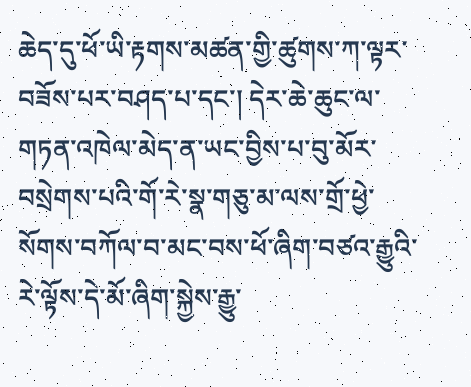ཆེད་དུ་ཕོ་ཡི་རྟགས་མཚན་གྱི་ཚུགས་ཀ་ལྟར་བཟོས་པར་བཤད་པ་དང་། དེར་ཆེ་ཆུང་ལ་གཏན་འཁེལ་མེད་ན་ཡང་བྱིས་པ་བུ་མོར་བསྲེགས་པའི་གོ་རེ་སྣ་གཅུ་མ་ལས་གྲོ་ཕྱེ་སོགས་བཀོལ་བ་མང་བས་ཕོ་ཞིག་བཙའ་རྒྱུའི་རེ་ལྟོས་དེ་མོ་ཞིག་སྐྱེས་རྒྱུ་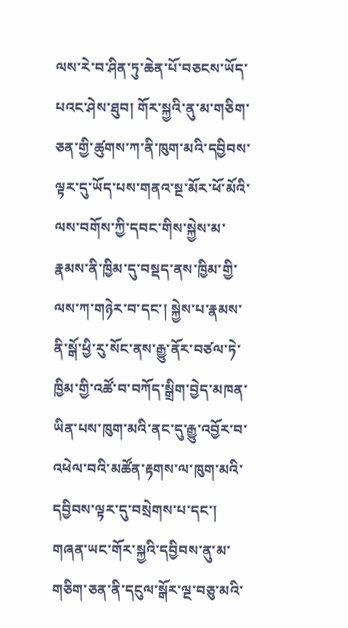ལས་རེ་བ་ཤིན་ཏུ་ཆེན་པོ་བཅངས་ཡོད་པའང་ཤེས་ཐུབ། གོར་སྐྱའི་ནུ་མ་གཅིག་ཅན་གྱི་ཚུགས་ཀ་ནི་ཁུག་མའི་དབྱིབས་ལྟར་དུ་ཡོད་པས་གནའ་སྔ་མོར་ཕོ་མོའི་ལས་བགོས་ཀྱི་དབང་གིས་སྐྱེས་མ་རྣམས་ནི་ཁྱིམ་དུ་བསྡད་ནས་ཁྱིམ་གྱི་ལས་ཀ་གཉེར་བ་དང་། སྐྱེས་པ་རྣམས་ནི་སྒོ་ཕྱི་རུ་སོང་ནས་རྒྱུ་ནོར་བཙལ་ཏེ་ཁྱིམ་གྱི་འཚོ་བ་བཀོད་སྒྲིག་བྱེད་མཁན་ཡིན་པས་ཁུག་མའི་ནང་དུ་རྒྱུ་འབྱོར་བ་འཕེལ་བའི་མཚོན་རྟགས་ལ་ཁུག་མའི་དབྱིབས་ལྟར་དུ་བསྲེགས་པ་དང་། གཞན་ཡང་གོར་སྐྱའི་དབྱིབས་ནུ་མ་གཅིག་ཅན་ནི་དངུལ་སྒོར་ལྔ་བཅུ་མའི་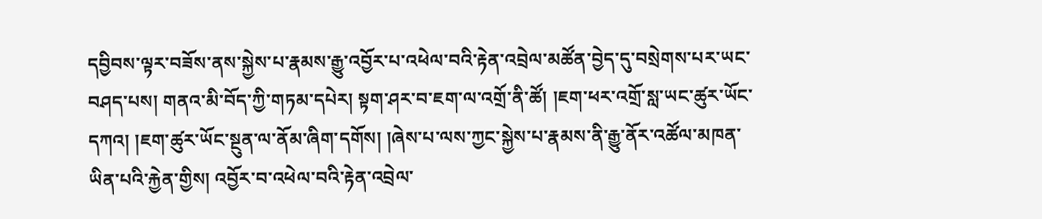དབྱིབས་ལྟར་བཟོས་ནས་སྐྱེས་པ་རྣམས་རྒྱུ་འབྱོར་པ་འཕེལ་བའི་རྟེན་འབྲེལ་མཚོན་བྱེད་དུ་བསྲེགས་པར་ཡང་བཤད་པས། གནའ་མི་བོད་ཀྱི་གཏམ་དཔེར། སྟག་ཤར་བ་ཇག་ལ་འགྲོ་ནི་ཚོ། །ཇག་ཕར་འགྲོ་སླ་ཡང་ཚུར་ཡོང་དཀའ། །ཇག་ཚུར་ཡོང་སྔུན་ལ་ནོམ་ཞིག་དགོས། །ཞེས་པ་ལས་ཀྱང་སྐྱེས་པ་རྣམས་ནི་རྒྱུ་ནོར་འཚོལ་མཁན་ཡིན་པའི་རྐྱེན་གྱིས། འབྱོར་བ་འཕེལ་བའི་རྟེན་འབྲེལ་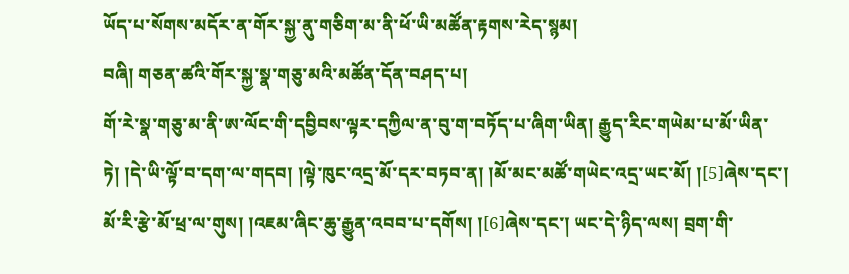ཡོད་པ་སོགས་མདོར་ན་གོར་སྐྱ་ནུ་གཅིག་མ་ནི་ཕོ་ཡི་མཚོན་རྟགས་རེད་སྙམ།
བཞི། གཅན་ཚའི་གོར་སྐྱ་སྣ་གཅུ་མའི་མཚོན་དོན་བཤད་པ།
གོ་རེ་སྣ་གཅུ་མ་ནི་ཨ་ལོང་གི་དབྱིབས་ལྟར་དཀྱིལ་ན་བུ་ག་བཏོད་པ་ཞིག་ཡིན། རྒྱུད་རིང་གཡེམ་པ་མོ་ཡིན་ཏེ། །དེ་ཡི་ལྟོ་བ་དག་ལ་གདབ། །ལྟེ་ཁུང་འདྲ་མོ་དར་བཏབ་ན། །མོ་མང་མཚོ་གཡེང་འདྲ་ཡང་མོ། །[5]ཞེས་དང་། མོ་རི་རྩེ་མོ་ཕྲ་ལ་གུས། །འཇམ་ཞིང་ཆུ་རྒྱུན་འབབ་པ་དགོས། །[6]ཞེས་དང་། ཡང་དེ་ཉིད་ལས། བྲག་གི་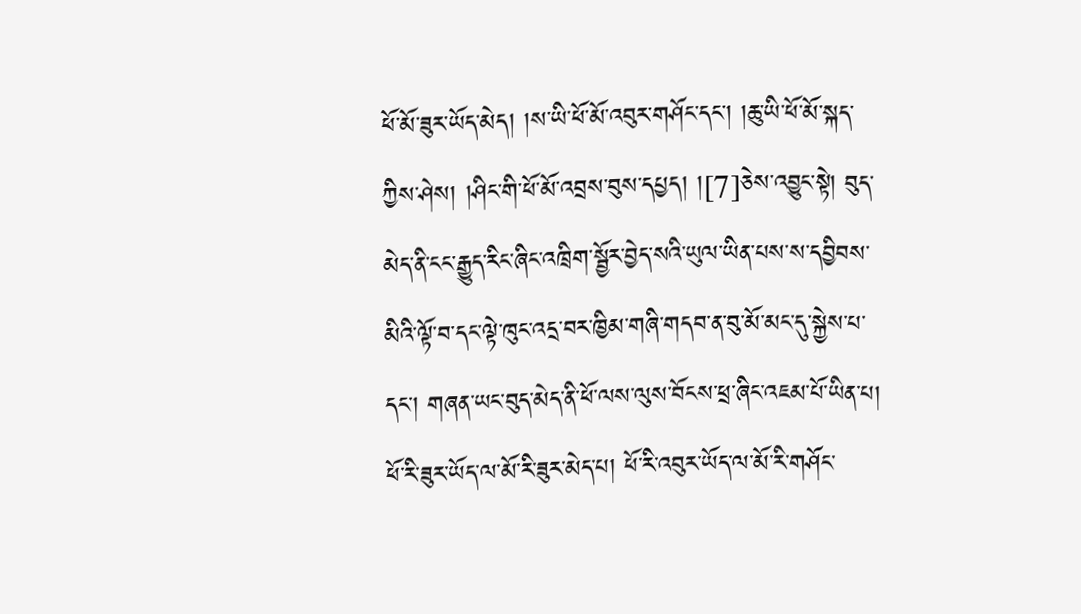ཕོ་མོ་ཟུར་ཡོད་མེད། །ས་ཡི་ཕོ་མོ་འབུར་གཤོང་དང་། །ཆུ་ཡི་ཕོ་མོ་སྐད་ཀྱིས་ཤེས། །ཤིང་གི་ཕོ་མོ་འབྲས་བུས་དཔྱད། །[7]ཅེས་འབྱུང་སྟེ། བུད་མེད་ནི་ངང་རྒྱུད་རིང་ཞིང་འཁྲིག་སྦྱོར་བྱེད་སའི་ཡུལ་ཡིན་པས་ས་དབྱིབས་མིའི་ལྟོ་བ་དང་ལྟེ་ཁུང་འདྲ་བར་ཁྱིམ་གཞི་གདབ་ན་བུ་མོ་མང་དུ་སྐྱེས་པ་དང་། གཞན་ཡང་བུད་མེད་ནི་ཕོ་ལས་ལུས་བོངས་ཕྲ་ཞིང་འཇམ་པོ་ཡིན་པ། ཕོ་རི་ཟུར་ཡོད་ལ་མོ་རི་ཟུར་མེད་པ། ཕོ་རི་འབུར་ཡོད་ལ་མོ་རི་གཤོང་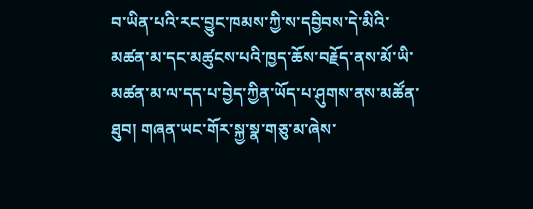བ་ཡིན་པའི་རང་བྱུང་ཁམས་ཀྱི་ས་དབྱིབས་དེ་མིའི་མཚན་མ་དང་མཚུངས་པའི་ཁྱད་ཆོས་བརྗོད་ནས་མོ་ཡི་མཚན་མ་ལ་དད་པ་བྱེད་ཀྱིན་ཡོད་པ་ཤུགས་ནས་མཚོན་ཐུབ། གཞན་ཡང་གོར་སྐྱ་སྣ་གཅུ་མ་ཞེས་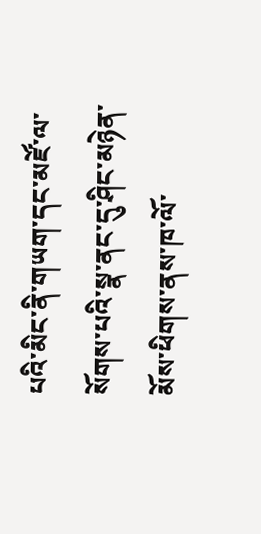པའི་མིང་ནི་གཡག་དང་མཛོ་ལ་སོགས་པའི་སྣ་ནང་དུ་ཤིང་མཉེན་མོས་ཕིགས་ནས་ཁ་ལོ་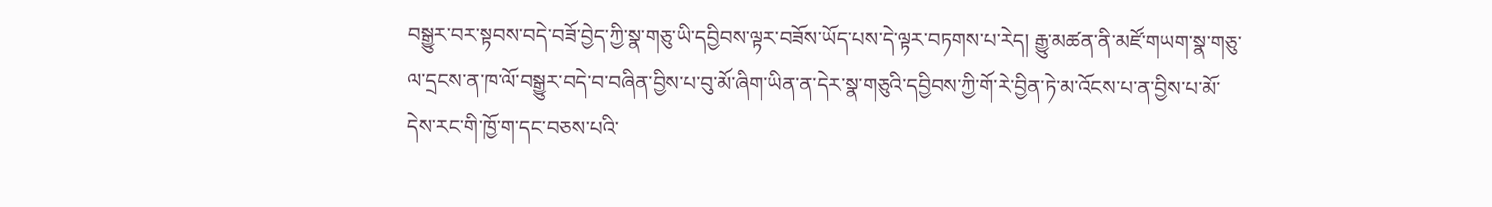བསྒྱུར་བར་སྟབས་བདེ་བཟོ་བྱེད་ཀྱི་སྣ་གཅུ་ཡི་དབྱིབས་ལྟར་བཟོས་ཡོད་པས་དེ་ལྟར་བཏགས་པ་རེད། རྒྱུ་མཚན་ནི་མཛོ་གཡག་སྣ་གཅུ་ལ་དྲངས་ན་ཁ་ལོ་བསྒྱུར་བདེ་བ་བཞིན་བྱིས་པ་བུ་མོ་ཞིག་ཡིན་ན་དེར་སྣ་གཅུའི་དབྱིབས་ཀྱི་གོ་རེ་བྱིན་ཏེ་མ་འོངས་པ་ན་བྱིས་པ་མོ་དེས་རང་གི་ཁྱོ་ག་དང་བཅས་པའི་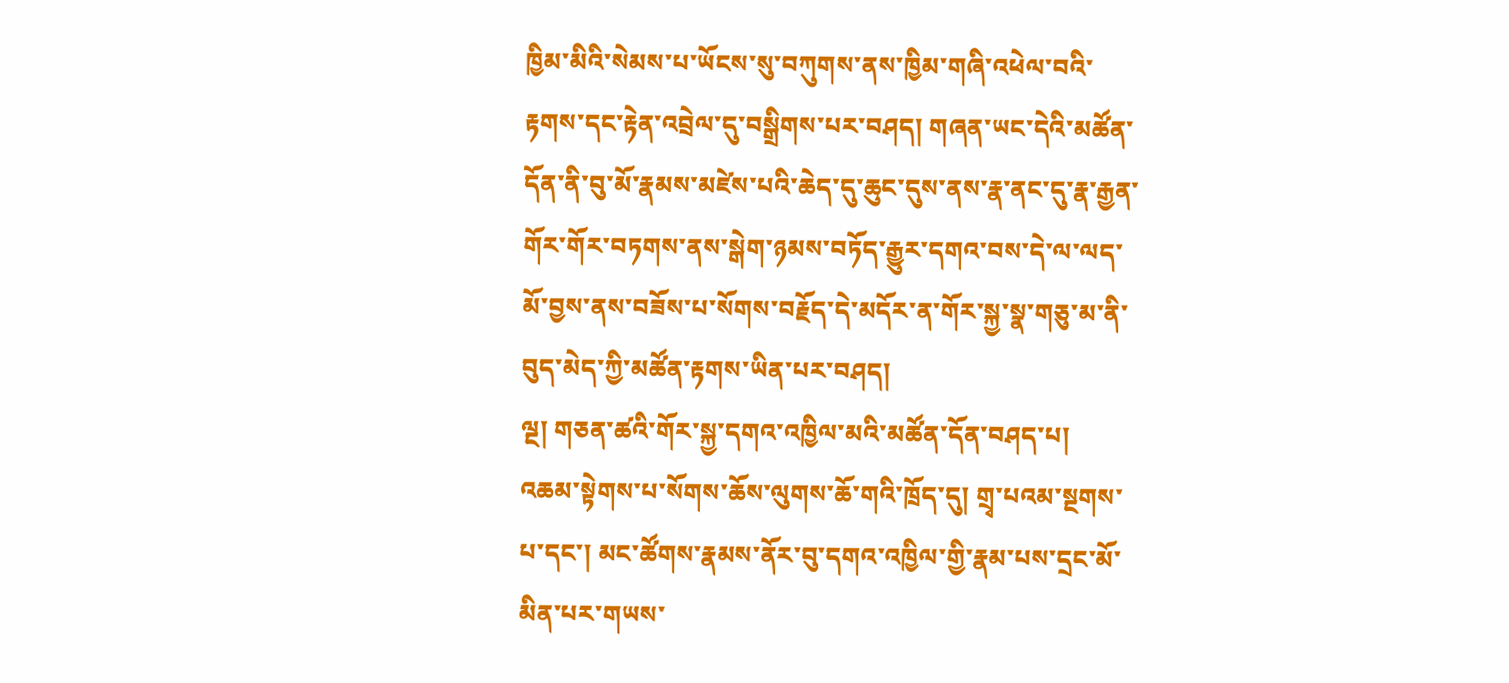ཁྱིམ་མིའི་སེམས་པ་ཡོངས་སུ་བཀུགས་ནས་ཁྱིམ་གཞི་འཕེལ་བའི་རྟགས་དང་རྟེན་འབྲེལ་དུ་བསྒྲིགས་པར་བཤད། གཞན་ཡང་དེའི་མཚོན་དོན་ནི་བུ་མོ་རྣམས་མཛེས་པའི་ཆེད་དུ་ཆུང་དུས་ནས་རྣ་ནང་དུ་རྣ་རྒྱན་གོར་གོར་བཏགས་ནས་སྒེག་ཉམས་བཏོད་རྒྱུར་དགའ་བས་དེ་ལ་ལད་མོ་བྱས་ནས་བཟོས་པ་སོགས་བརྗོད་དེ་མདོར་ན་གོར་སྐྱ་སྣ་གཅུ་མ་ནི་བུད་མེད་ཀྱི་མཚོན་རྟགས་ཡིན་པར་བཤད།
ལྔ། གཅན་ཚའི་གོར་སྐྱ་དགའ་འཁྱིལ་མའི་མཚོན་དོན་བཤད་པ།
འཆམ་སྟེགས་པ་སོགས་ཆོས་ལུགས་ཆོ་གའི་ཁྲོད་དུ། གྲྭ་པའམ་སྔགས་པ་དང་། མང་ཚོགས་རྣམས་ནོར་བུ་དགའ་འཁྱིལ་གྱི་རྣམ་པས་དྲང་མོ་མིན་པར་གཡས་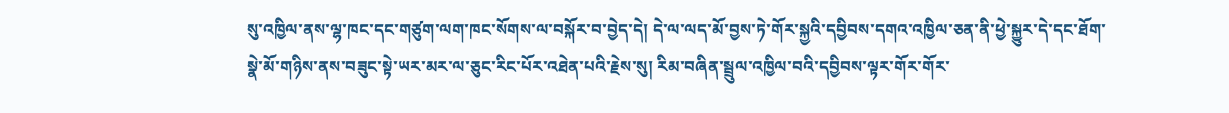སུ་འཁྱིལ་ནས་ལྷ་ཁང་དང་གཙུག་ལག་ཁང་སོགས་ལ་བསྐོར་བ་བྱེད་དེ། དེ་ལ་ལད་མོ་བྱས་ཏེ་གོར་སྐྱའི་དབྱིབས་དགའ་འཁྱིལ་ཅན་ནི་ཕྱེ་སྐྱུར་དེ་དང་ཐོག་སྣེ་མོ་གཉིས་ནས་བཟུང་སྟེ་ཡར་མར་ལ་ཅུང་རིང་པོར་འཐེན་པའི་རྗེས་སུ། རིམ་བཞིན་སྦྲུལ་འཁྱིལ་བའི་དབྱིབས་ལྟར་གོར་གོར་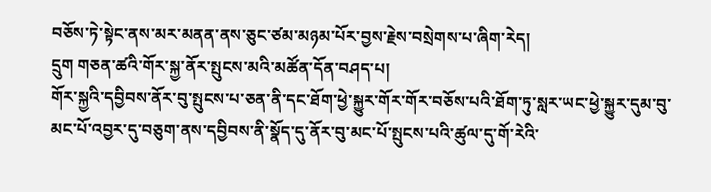བཅོས་ཏེ་སྟེང་ནས་མར་མནན་ནས་ཅུང་ཙམ་མཉམ་པོར་བྱས་རྗེས་བསྲེགས་པ་ཞིག་རེད།
དྲུག གཅན་ཚའི་གོར་སྐྱ་ནོར་སྤུངས་མའི་མཚོན་དོན་བཤད་པ།
གོར་སྐྱའི་དབྱིབས་ནོར་བུ་སྤུངས་པ་ཅན་ནི་དང་ཐོག་ཕྱེ་སྐྱུར་གོར་གོར་བཅོས་པའི་ཐོག་ཏུ་སླར་ཡང་ཕྱེ་སྐྱུར་དུམ་བུ་མང་པོ་འབྱར་དུ་བཅུག་ནས་དབྱིབས་ནི་སྣོད་དུ་ནོར་བུ་མང་པོ་སྤུངས་པའི་ཚུལ་དུ་གོ་རེའི་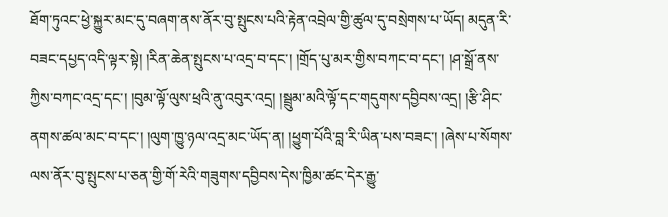ཐོག་ཏུའང་ཕྱེ་སྐྱུར་མང་དུ་བཞག་ནས་ནོར་བུ་སྤུངས་པའི་རྟེན་འབྲེལ་གྱི་ཚུལ་དུ་བསྲེགས་པ་ཡོད། མདུན་རི་བཟང་དཔྱད་འདི་ལྟར་སྟེ། །རིན་ཆེན་སྤུངས་པ་འདྲ་བ་དང་། །གྲོད་པུ་མར་གྱིས་བཀང་བ་དང་། །ཤ་སྒྲོ་ནས་ཀྱིས་བཀང་འདྲ་དང་། །བུམ་ལྟོ་ལུས་ཕྲའི་ནུ་འབུར་འདྲ། །སྦྲུམ་མའི་ལྟོ་དང་གདུགས་དབྱིབས་འདྲ། །རྩི་ཤིང་ནགས་ཚལ་མང་བ་དང་། །ལུག་ཁྱུ་ཉལ་འདྲ་མང་ཡོད་ན། །ཕྱུག་པོའི་བླ་རི་ཡིན་པས་བཟང་། །ཞེས་པ་སོགས་ལས་ནོར་བུ་སྤུངས་པ་ཅན་གྱི་གོ་རེའི་གཟུགས་དབྱིབས་དེས་ཁྱིམ་ཚང་དེར་རྒྱུ་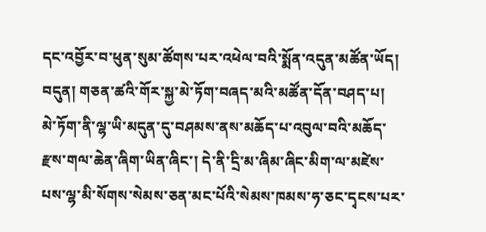དང་འབྱོར་བ་ཕུན་སུམ་ཚོགས་པར་འཕེལ་བའི་སྨོན་འདུན་མཚོན་ཡོད།
བདུན། གཅན་ཚའི་གོར་སྐྱ་མེ་ཏོག་བཞད་མའི་མཚོན་དོན་བཤད་པ།
མེ་ཏོག་ནི་ལྷ་ཡི་མདུན་དུ་བཤམས་ནས་མཆོད་པ་འབུལ་བའི་མཆོད་རྫས་གལ་ཆེན་ཞིག་ཡིན་ཞིང་། དེ་ནི་དྲི་མ་ཞིམ་ཞིང་མིག་ལ་མཛེས་པས་ལྷ་མི་སོགས་སེམས་ཅན་མང་པོའི་སེམས་ཁམས་ཧ་ཅང་དྭངས་པར་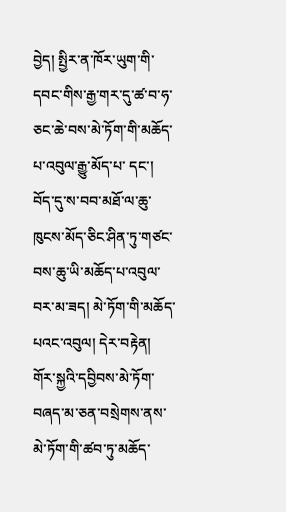བྱེད། སྤྱིར་ན་ཁོར་ཡུག་གི་དབང་གིས་རྒྱ་གར་དུ་ཚ་བ་ཧ་ཅང་ཆེ་བས་མེ་ཏོག་གི་མཆོད་པ་འབུལ་རྒྱུ་མོད་པ་ དང་། བོད་དུ་ས་བབ་མཐོ་ལ་ཆུ་ཁུངས་མོད་ཅིང་ཤིན་ཏུ་གཙང་བས་ཆུ་ཡི་མཆོད་པ་འབུལ་བར་མ་ཟད། མེ་ཏོག་གི་མཆོད་པའང་འབུལ། དེར་བརྟེན། གོར་སྐྱའི་དབྱིབས་མེ་ཏོག་བཞད་མ་ཅན་བསྲེགས་ནས་མེ་ཏོག་གི་ཚབ་ཏུ་མཆོད་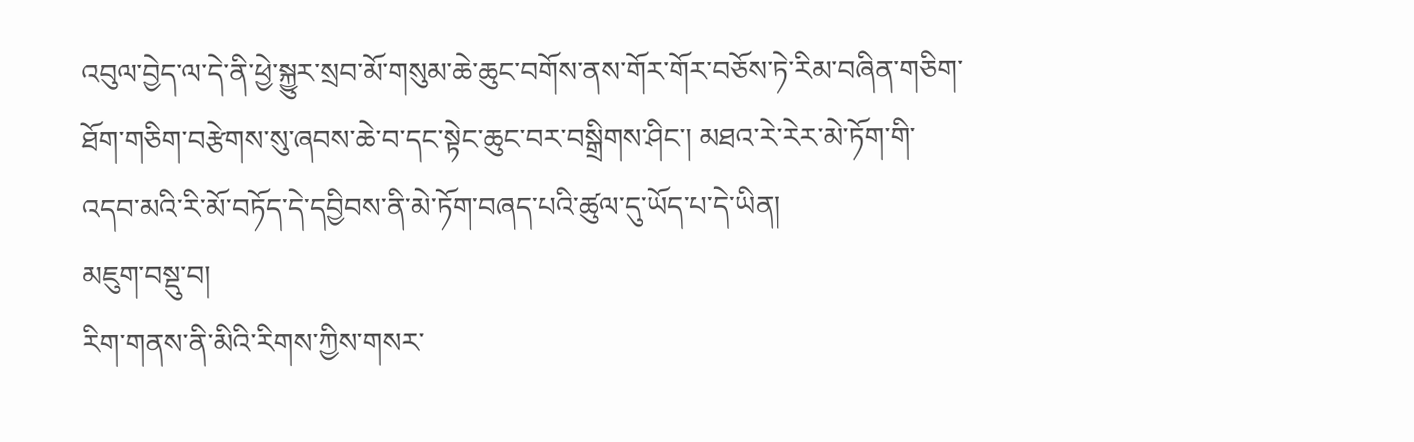འབུལ་བྱེད་ལ་དེ་ནི་ཕྱེ་སྐྱུར་སྲབ་མོ་གསུམ་ཆེ་ཆུང་བགོས་ནས་གོར་གོར་བཅོས་ཏེ་རིམ་བཞིན་གཅིག་ཐོག་གཅིག་བརྩེགས་སུ་ཞབས་ཆེ་བ་དང་སྟེང་ཆུང་བར་བསྒྲིགས་ཤིང་། མཐའ་རེ་རེར་མེ་ཏོག་གི་འདབ་མའི་རི་མོ་བཏོད་དེ་དབྱིབས་ནི་མེ་ཏོག་བཞད་པའི་ཚུལ་དུ་ཡོད་པ་དེ་ཡིན།
མཇུག་བསྡུ་བ།
རིག་གནས་ནི་མིའི་རིགས་ཀྱིས་གསར་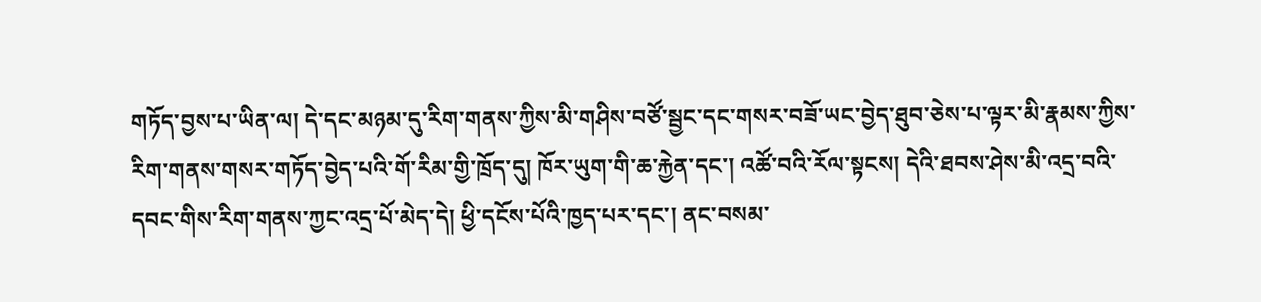གཏོད་བྱས་པ་ཡིན་ལ། དེ་དང་མཉམ་དུ་རིག་གནས་ཀྱིས་མི་གཤིས་བཙོ་སྦྱང་དང་གསར་བཟོ་ཡང་བྱེད་ཐུབ་ཅེས་པ་ལྟར་མི་རྣམས་ཀྱིས་རིག་གནས་གསར་གཏོད་བྱེད་པའི་གོ་རིམ་གྱི་ཁྲོད་དུ། ཁོར་ཡུག་གི་ཆ་རྐྱེན་དང་། འཚོ་བའི་རོལ་སྟངས། དེའི་ཐབས་ཤེས་མི་འདྲ་བའི་དབང་གིས་རིག་གནས་ཀྱང་འདྲ་པོ་མེད་དེ། ཕྱི་དངོས་པོའི་ཁྱད་པར་དང་། ནང་བསམ་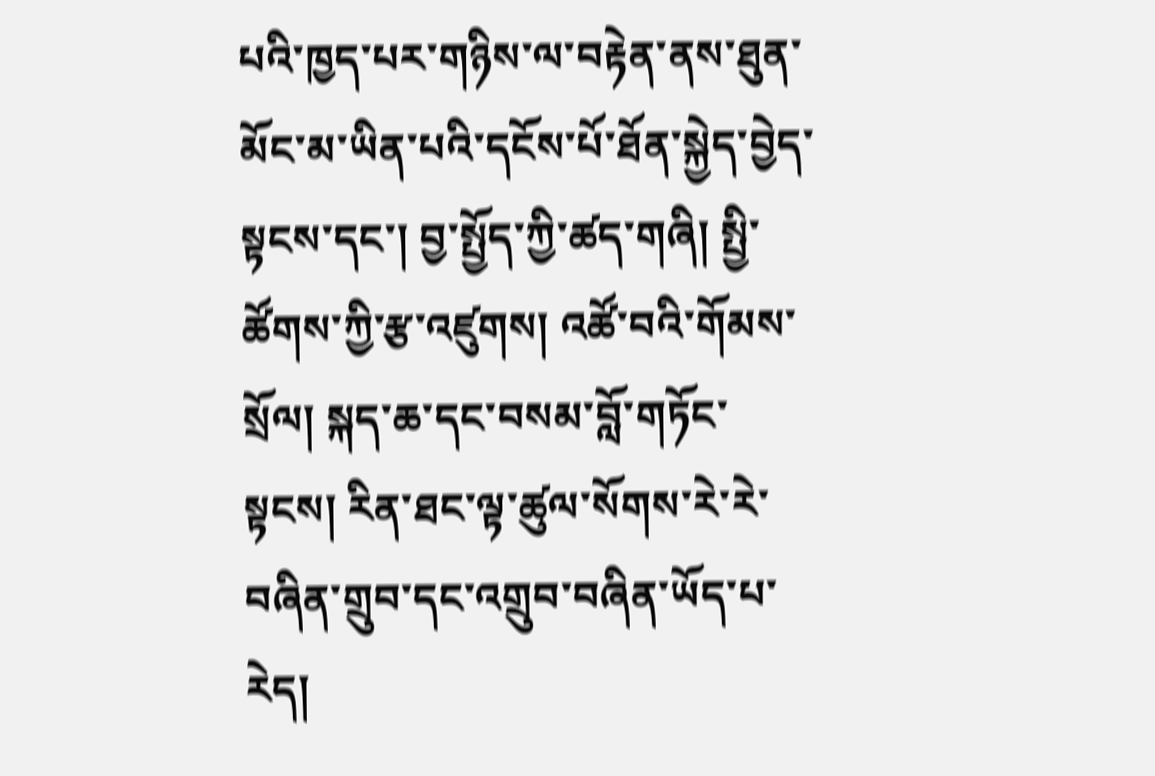པའི་ཁྱད་པར་གཉིས་ལ་བརྟེན་ནས་ཐུན་མོང་མ་ཡིན་པའི་དངོས་པོ་ཐོན་སྐྱེད་བྱེད་སྟངས་དང་། བྱ་སྤྱོད་ཀྱི་ཚད་གཞི། སྤྱི་ཚོགས་ཀྱི་རྩ་འཛུགས། འཚོ་བའི་གོམས་སྲོལ། སྐད་ཆ་དང་བསམ་བློ་གཏོང་སྟངས། རིན་ཐང་ལྟ་ཚུལ་སོགས་རེ་རེ་བཞིན་གྲུབ་དང་འགྲུབ་བཞིན་ཡོད་པ་རེད།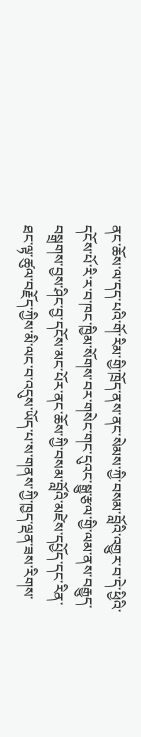ནང་ཆོས་ལ་དད་པའི་གོ་རིམ་གྱི་ཁྲོད་ནས་ནང་སེམས་ཀྱི་བསམ་བློའི་འགྱུར་བ་དེ་ཕྱིའི་དངོས་པོ་རི་ར་བ་ཁང་ཁྱིམ་སོགས་བར་གསེང་གང་དུའང་སྒྱུ་རྩལ་གྱི་ལམ་ནས་བརྒྱུད་བསྒྲགས་བྱས་ཤིང་བྱ་དངོས་མང་པོར་ནང་ཆོས་ཀྱི་བསམ་བློའི་མཛེས་དཔྱོད་དང་རིན་ཐང་ལྟ་ཚུལ་བརྗོད་ཀྱིས་མི་ལང་བ་འདུས་ཡོད་པ་ས་གནས་ཀྱི་ཁྱད་ལྡན་ཟས་རིགས་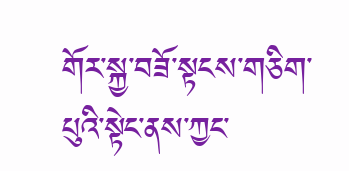གོར་སྐྱ་བཟོ་སྟངས་གཅིག་པུའི་སྟེང་ནས་ཀྱང་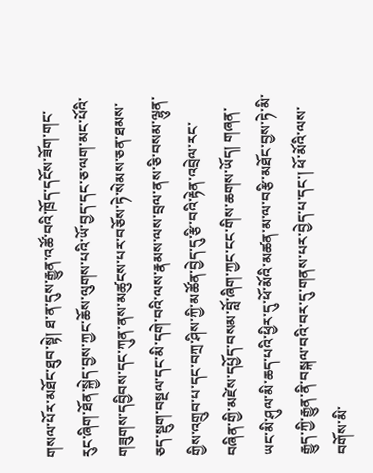གསལ་པོར་མཐོང་ཐུབ་སྟེ། ཐ་ན་དུས་རྒྱུན་འཚོ་བའི་ཁྲོད་དངོས་ཟོག་གང་རུང་ཞིག་ཐོན་སྐྱེད་བྱས་ཀྱང་ཆོས་ལུགས་པའི་ཡོ་བྱད་དང་ཅ་ལག་མང་པོའི་གཟུགས་དབྱིབས་དང་ཀུན་ནས་མཚུངས་པར་བཅོས་ཏེ་སེམས་ཅན་ཐམས་ཅད་སྡུག་བསྔལ་དང་མི་དགེ་བའི་ལས་རྣམས་ལས་བྲལ་ནས་ཅི་བསམ་ལྷུན་གྱིས་འགྲུབ་པ་དང་བཀྲ་ཤིས་ཀྱི་མཚོན་བྱེད་དུ་རྩི་བའི་རྟེན་འབྲེལ་རང་བཞིན་གྱི་མཛེས་དཔྱོད་བསམ་བློ་ཞིག་ཀྱང་ངང་གིས་ཆགས་ཡོད། གཞན་ཡང་མི་ཤུལ་མི་ཆད་པའི་ཕྱིར་དུ་ཕོ་མོའི་མཚན་མ་ལ་བརྩི་མཐོང་བྱས་ཏེ་མི་རྒྱུད་ཀྱི་རྒྱུན་ནི་བསྐལ་བའི་བར་དུ་གནས་པར་བྱེད་པ་དང་། ཕོ་མོའི་ལས་བགོས་མི་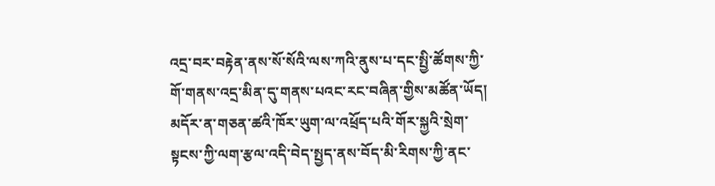འདྲ་བར་བརྟེན་ནས་སོ་སོའི་ལས་ཀའི་ནུས་པ་དང་སྤྱི་ཚོགས་ཀྱི་གོ་གནས་འདྲ་མིན་དུ་གནས་པའང་རང་བཞིན་གྱིས་མཚོན་ཡོད། མདོར་ན་གཅན་ཚའི་ཁོར་ཡུག་ལ་འཕྲོད་པའི་གོར་སྐྱའི་སྲེག་སྟངས་ཀྱི་ལག་རྩལ་འདི་བེད་སྤྱད་ནས་བོད་མི་རིགས་ཀྱི་ནང་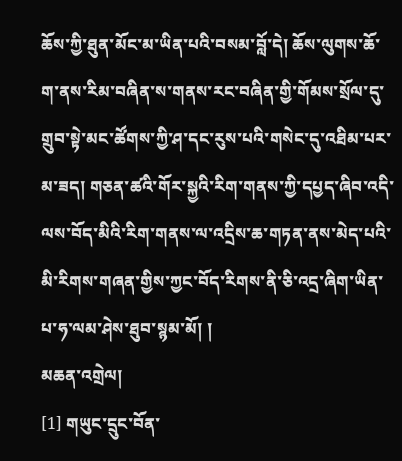ཆོས་ཀྱི་ཐུན་མོང་མ་ཡིན་པའི་བསམ་བློ་དེ། ཆོས་ལུགས་ཆོ་ག་ནས་རིམ་བཞིན་ས་གནས་རང་བཞིན་གྱི་གོམས་སྲོལ་དུ་གྲུབ་སྟེ་མང་ཚོགས་ཀྱི་ཤ་དང་རུས་པའི་གསེང་དུ་འཐིམ་པར་མ་ཟད། གཅན་ཚའི་གོར་སྐྱའི་རིག་གནས་ཀྱི་དཔྱད་ཞིབ་འདི་ལས་བོད་མིའི་རིག་གནས་ལ་འདྲིས་ཆ་གཏན་ནས་མེད་པའི་མི་རིགས་གཞན་གྱིས་ཀྱང་བོད་རིགས་ནི་ཅི་འདྲ་ཞིག་ཡིན་པ་ཧ་ལམ་ཤེས་ཐུབ་སྙམ་མོ། །
མཆན་འགྲེལ།
[1] གཡུང་དྲུང་བོན་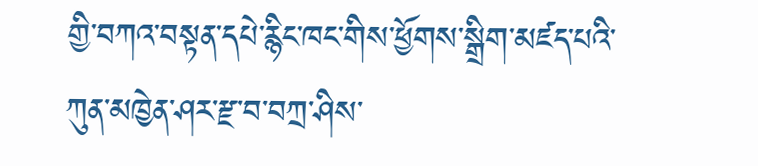གྱི་བཀའ་བསྟན་དཔེ་རྙིང་ཁང་གིས་ཕྱོགས་སྒྲིག་མཛད་པའི་ཀུན་མཁྱེན་ཤར་རྫ་བ་བཀྲ་ཤིས་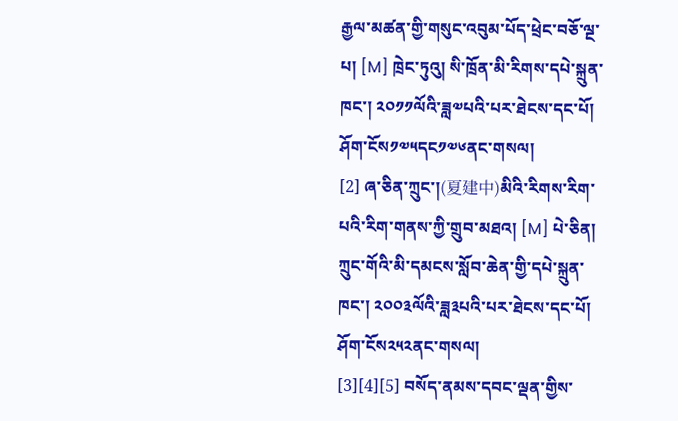རྒྱལ་མཚན་གྱི་གསུང་འབུམ་པོད་ཕྲེང་བཅོ་ལྔ་པ། [M] ཁྲེང་ཏུའུ། སི་ཁྲོན་མི་རིགས་དཔེ་སྐྲུན་ཁང་། ༢༠༡༡ལོའི་ཟླ༧པའི་པར་ཐེངས་དང་པོ། ཤོག་ངོས༡༧༥དང༡༧༦ནང་གསལ།
[2] ཞ་ཅིན་ཀྲུང་།(夏建中)མིའི་རིགས་རིག་པའི་རིག་གནས་ཀྱི་གྲུབ་མཐའ། [M] པེ་ཅིན། ཀྲུང་གོའི་མི་དམངས་སློབ་ཆེན་གྱི་དཔེ་སྐྲུན་ཁང་། ༢༠༠༣ལོའི་ཟླ༣པའི་པར་ཐེངས་དང་པོ། ཤོག་ངོས༢༥༢ནང་གསལ།
[3][4][5] བསོད་ནམས་དབང་ལྡན་གྱིས་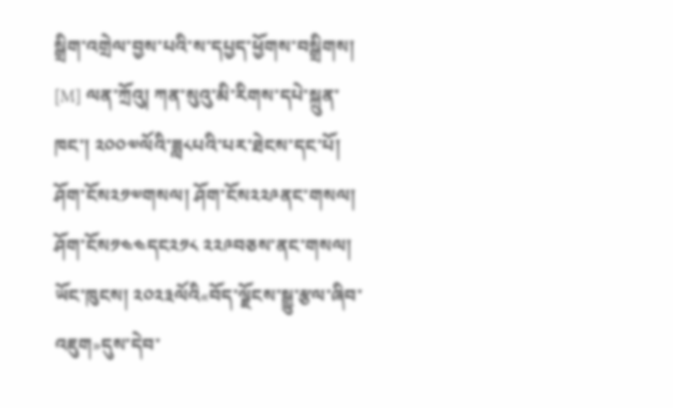སྒྲིག་འགྲེལ་བྱས་པའི་ས་དཔྱད་ཕྱོགས་བསྒྲིགས། [M] ལན་ཀྲོའུ། ཀན་སུའུ་མི་རིགས་དཔེ་སྐྲུན་ཁང་། ༢༠༠༧ལོའི་ཟླ༨པའི་པར་ཐེངས་དང་པོ། ཤོག་ངོས༢༡༧གསལ། ཤོག་ངོས༢༢༩ནང་གསལ། ཤོག་ངོས༡༤༤དང༢༡༨ ༢༢༩བཅས་ནང་གསལ།
ཡོང་ཁུངས། ༢༠༢༣ལོའི«བོད་ལྗོངས་སྒྱུ་རྩལ་ཞིབ་འཇུག»དུས་དེབ་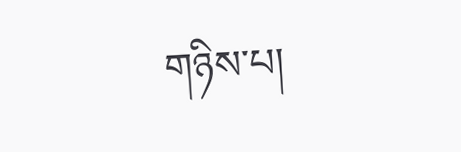གཉིས་པ།